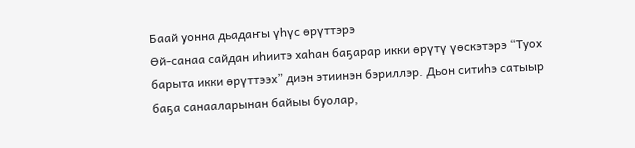Баай уонна дьадаҥы үһүс өрүттэрэ
Өй-санаа сайдан иһиитэ хаһан баҕарар икки өрүтү үөскэтэрэ “Туох барыта икки өрүттээх” диэн этиинэн бэриллэр. Дьон ситиһэ сатыыр баҕа санааларынан байыы буолар,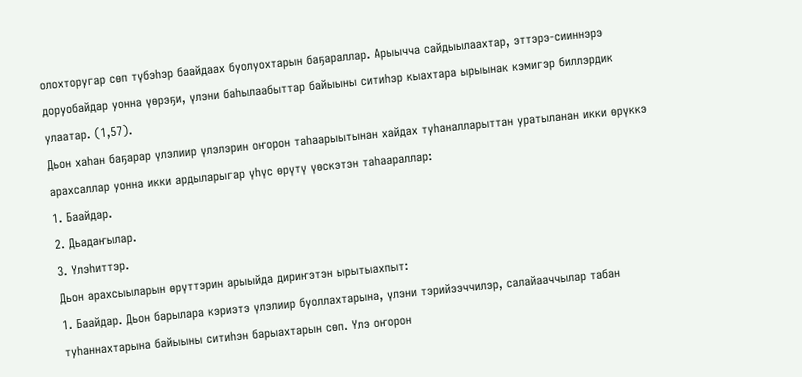олохторугар сөп түбэһэр баайдаах буолуохтарын баҕараллар. Арыычча сайдыылаахтар, эттэрэ-сииннэрэ доруобайдар уонна үөрэҕи, үлэни баһылаабыттар байыыны ситиһэр кыахтара ырыынак кэмигэр биллэрдик улаатар. (1,57).
Дьон хаһан баҕарар үлэлиир үлэлэрин оҥорон таһаарыытынан хайдах туһаналларыттан уратыланан икки өрүккэ арахсаллар уонна икки ардыларыгар үһүс өрүтү үөскэтэн таһаараллар:
1. Баайдар.
2. Дьадаҥылар.
3. Үлэһиттэр.
Дьон арахсыыларын өрүттэрин арыыйда дириҥэтэн ырытыахпыт:
1. Баайдар. Дьон барылара кэриэтэ үлэлиир буоллахтарына, үлэни тэрийээччилэр, салайааччылар табан туһаннахтарына байыыны ситиһэн барыахтарын сөп. Үлэ оҥорон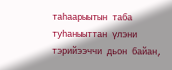таһаарыытын таба туһаныыттан үлэни тэрийээччи дьон байан,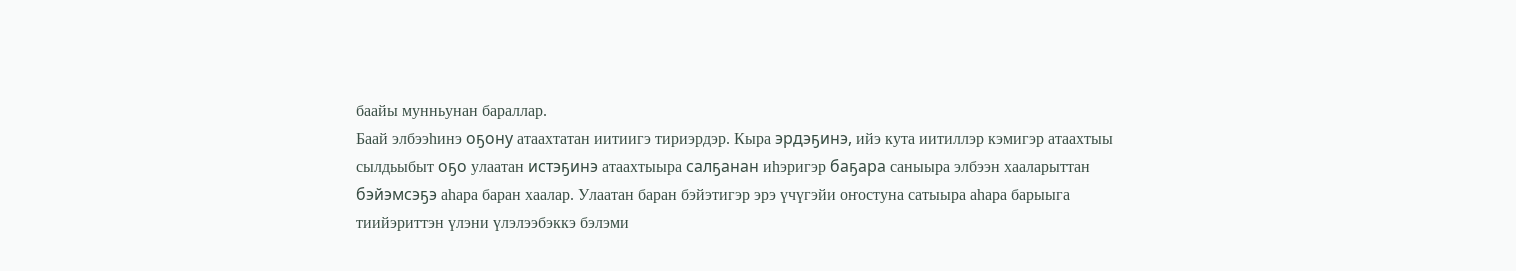баайы мунньунан бараллар.
Баай элбээһинэ оҕону атаахтатан иитиигэ тириэрдэр. Кыра эрдэҕинэ, ийэ кута иитиллэр кэмигэр атаахтыы сылдьыбыт оҕо улаатан истэҕинэ атаахтыыра салҕанан иһэригэр баҕара саныыра элбээн хааларыттан бэйэмсэҕэ аһара баран хаалар. Улаатан баран бэйэтигэр эрэ үчүгэйи оҥостуна сатыыра аһара барыыга тиийэриттэн үлэни үлэлээбэккэ бэлэми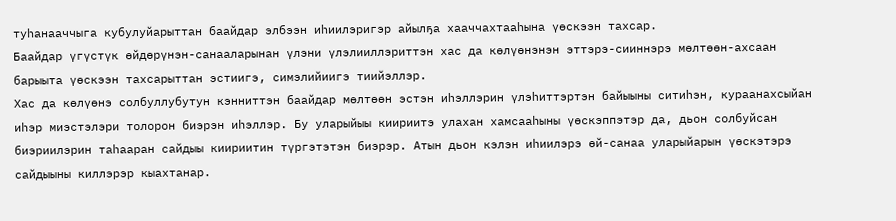туһанааччыга кубулуйарыттан баайдар элбээн иһиилэригэр айылҕа хааччахтааһына үөскээн тахсар.
Баайдар үгүстүк өйдөрүнэн-санааларынан үлэни үлэлииллэриттэн хас да көлүөнэнэн эттэрэ-сииннэрэ мөлтөөн-ахсаан барыыта үөскээн тахсарыттан эстиигэ, симэлийиигэ тиийэллэр.
Хас да көлүөнэ солбуллубутун кэнниттэн баайдар мөлтөөн эстэн иһэллэрин үлэһиттэртэн байыыны ситиһэн, кураанахсыйан иһэр миэстэлэри толорон биэрэн иһэллэр. Бу уларыйыы киириитэ улахан хамсааһыны үөскэппэтэр да, дьон солбуйсан биэриилэрин таһааран сайдыы киириитин түргэтэтэн биэрэр. Атын дьон кэлэн иһиилэрэ өй-санаа уларыйарын үөскэтэрэ сайдыыны киллэрэр кыахтанар.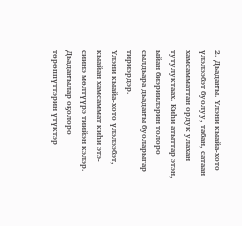2. Дьадаҥы. Үлэни кыайа-хото үлэлээбэт буолуу, табан, сатаан хамсамматтан ордук улахан тутулуктаах. Киһи атыттар этэн, ыйан биэриилэрин толоро сылдьара дьадаҥы буоларыгар тириэрдэр.
Үлэни кыайа-хото үлэлээбэт, кыайан хамсаммат киһи этэ-сиинэ мөлтүүрэ тиийэн кэлэр. Дьадаҥылар оҕолоро төрөппүттэрин үтүктэр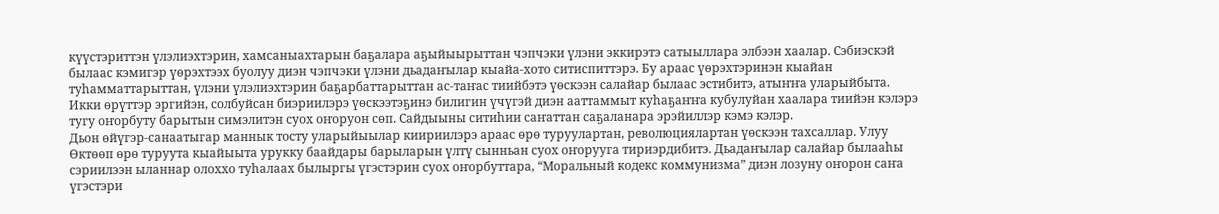күүстэриттэн үлэлиэхтэрин, хамсаныахтарын баҕалара аҕыйыырыттан чэпчэки үлэни эккирэтэ сатыыллара элбээн хаалар. Сэбиэскэй былаас кэмигэр үөрэхтээх буолуу диэн чэпчэки үлэни дьадаҥылар кыайа-хото ситиспиттэрэ. Бу араас үөрэхтэринэн кыайан туһамматтарыттан, үлэни үлэлиэхтэрин баҕарбаттарыттан ас-таҥас тиийбэтэ үөскээн салайар былаас эстибитэ, атыҥҥа уларыйбыта.
Икки өрүттэр эргийэн, солбуйсан биэриилэрэ үөскээтэҕинэ билигин үчүгэй диэн ааттаммыт куһаҕаҥҥа кубулуйан хаалара тиийэн кэлэрэ тугу оҥорбуту барытын симэлитэн суох оҥоруон сөп. Сайдыыны ситиһии саҥаттан саҕаланара эрэйиллэр кэмэ кэлэр.
Дьон өйүгэр-санаатыгар маннык тосту уларыйыылар киириилэрэ араас өрө туруулартан, революциялартан үөскээн тахсаллар. Улуу Өктөөп өрө туруута кыайыыта урукку баайдары барыларын үлтү сынньан суох оҥорууга тириэрдибитэ. Дьадаҥылар салайар былааһы сэриилээн ыланнар олоххо туһалаах былыргы үгэстэрин суох оҥорбуттара, “Моральный кодекс коммунизма” диэн лозуну оҥорон саҥа үгэстэри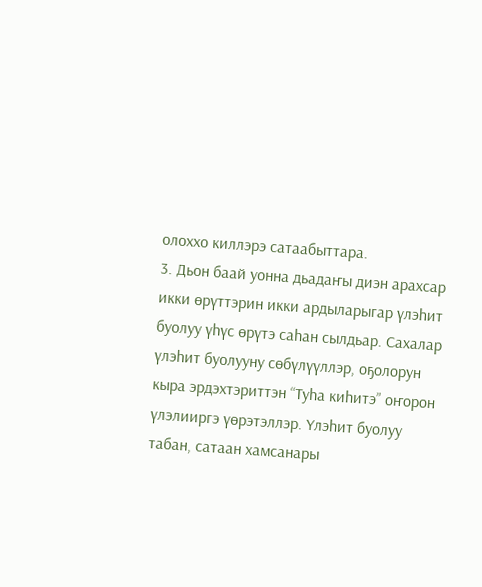олоххо киллэрэ сатаабыттара.
3. Дьон баай уонна дьадаҥы диэн арахсар икки өрүттэрин икки ардыларыгар үлэһит буолуу үһүс өрүтэ саһан сылдьар. Сахалар үлэһит буолууну сөбүлүүллэр, оҕолорун кыра эрдэхтэриттэн “Туһа киһитэ” оҥорон үлэлииргэ үөрэтэллэр. Үлэһит буолуу табан, сатаан хамсанары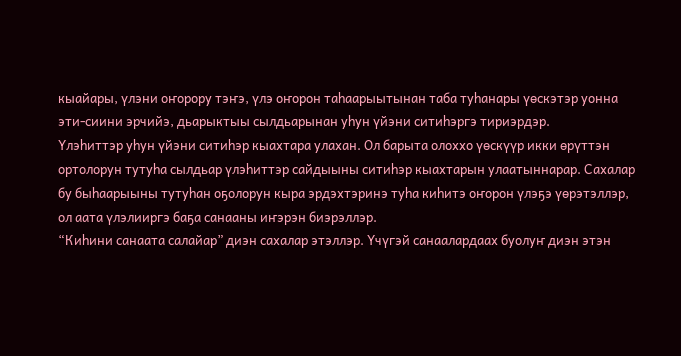кыайары, үлэни оҥорору тэҥэ, үлэ оҥорон таһаарыытынан таба туһанары үөскэтэр уонна эти-сиини эрчийэ, дьарыктыы сылдьарынан уһун үйэни ситиһэргэ тириэрдэр.
Үлэһиттэр уһун үйэни ситиһэр кыахтара улахан. Ол барыта олоххо үөскүүр икки өрүттэн ортолорун тутуһа сылдьар үлэһиттэр сайдыыны ситиһэр кыахтарын улаатыннарар. Сахалар бу быһаарыыны тутуһан оҕолорун кыра эрдэхтэринэ туһа киһитэ оҥорон үлэҕэ үөрэтэллэр, ол аата үлэлииргэ баҕа санааны иҥэрэн биэрэллэр.
“Киһини санаата салайар” диэн сахалар этэллэр. Үчүгэй санаалардаах буолуҥ диэн этэн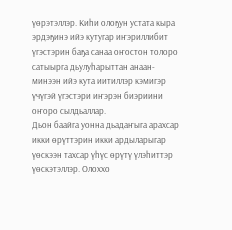үөрэтэллэр. Киһи олоҕун устата кыра эрдэҕинэ ийэ кутугар иҥэриллибит үгэстэрин баҕа санаа оҥостон толоро сатыырга дьулуһарыттан анаан-минээн ийэ кута иитиллэр кэмигэр үчүгэй үгэстэри иҥэрэн биэриини оҥоро сылдьаллар.
Дьон баайга уонна дьадаҥыга арахсар икки өрүттэрин икки ардыларыгар үөскээн тахсар үһүс өрүтү үлэһиттэр үөскэтэллэр. Олоххо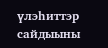үлэһиттэр сайдыыны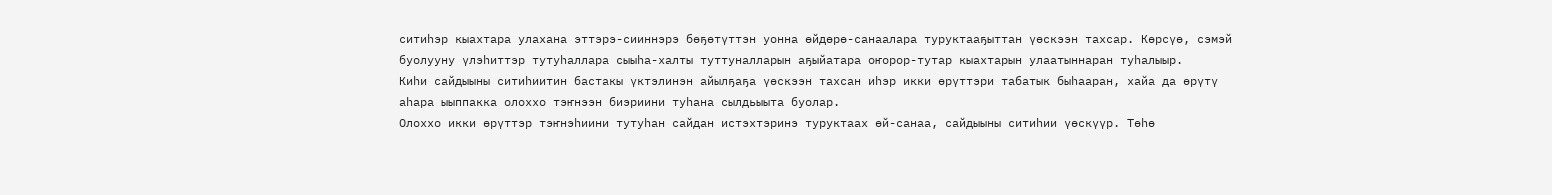ситиһэр кыахтара улахана эттэрэ-сииннэрэ бөҕөтүттэн уонна өйдөрө-санаалара туруктааҕыттан үөскээн тахсар. Көрсүө, сэмэй буолууну үлэһиттэр тутуһаллара сыыһа-халты туттуналларын аҕыйатара оҥорор-тутар кыахтарын улаатыннаран туһалыыр.
Киһи сайдыыны ситиһиитин бастакы үктэлинэн айылҕаҕа үөскээн тахсан иһэр икки өрүттэри табатык быһааран, хайа да өрүтү аһара ыыппакка олоххо тэҥнээн биэриини туһана сылдьыыта буолар.
Олоххо икки өрүттэр тэҥнэһиини тутуһан сайдан истэхтэринэ туруктаах өй-санаа, сайдыыны ситиһии үөскүүр. Төһө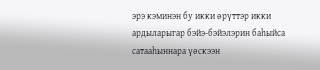эрэ кэминэн бу икки өрүттэр икки ардыларыгар бэйэ-бэйэлэрин баһыйса сатааһыннара үөскээн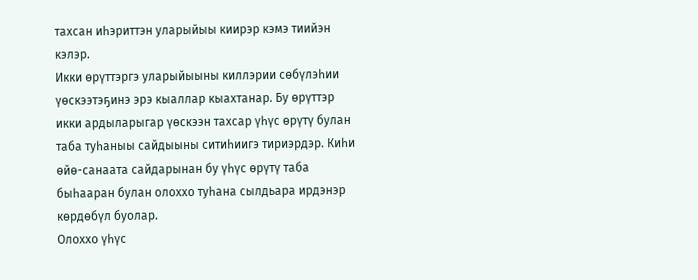тахсан иһэриттэн уларыйыы киирэр кэмэ тиийэн кэлэр.
Икки өрүттэргэ уларыйыыны киллэрии сөбүлэһии үөскээтэҕинэ эрэ кыаллар кыахтанар. Бу өрүттэр икки ардыларыгар үөскээн тахсар үһүс өрүтү булан таба туһаныы сайдыыны ситиһиигэ тириэрдэр. Киһи өйө-санаата сайдарынан бу үһүс өрүтү таба быһааран булан олоххо туһана сылдьара ирдэнэр көрдөбүл буолар.
Олоххо үһүс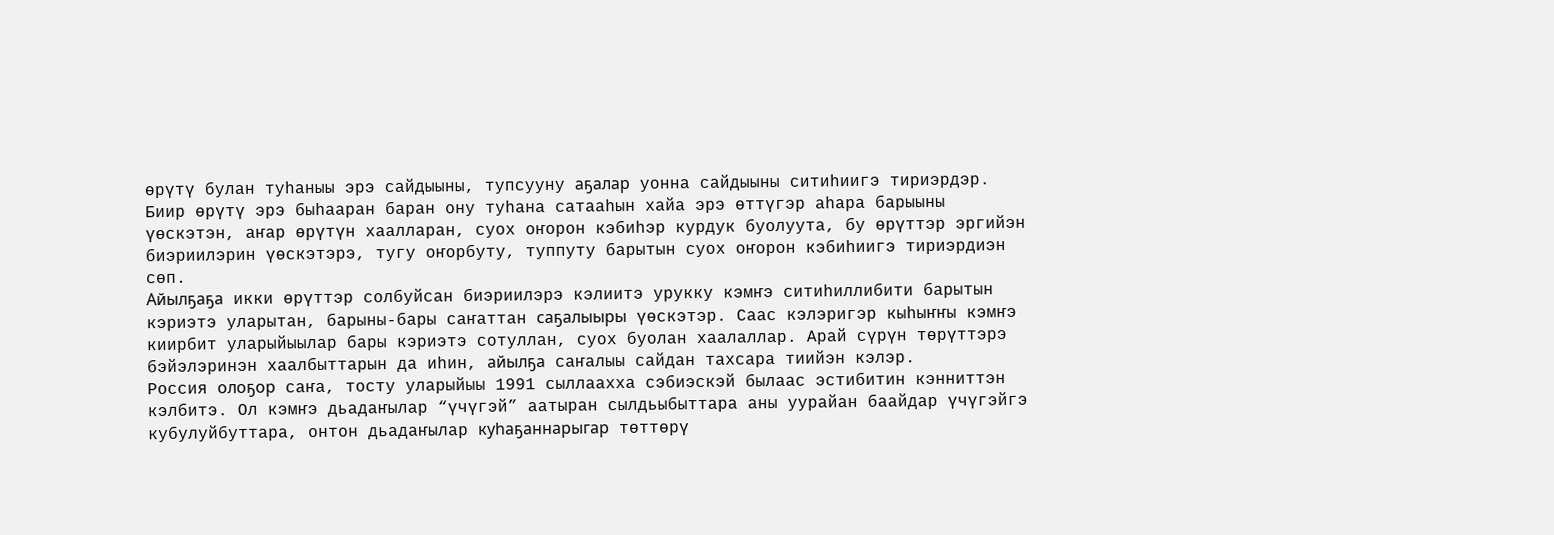өрүтү булан туһаныы эрэ сайдыыны, тупсууну аҕалар уонна сайдыыны ситиһиигэ тириэрдэр. Биир өрүтү эрэ быһааран баран ону туһана сатааһын хайа эрэ өттүгэр аһара барыыны үөскэтэн, аҥар өрүтүн хаалларан, суох оҥорон кэбиһэр курдук буолуута, бу өрүттэр эргийэн биэриилэрин үөскэтэрэ, тугу оҥорбуту, туппуту барытын суох оҥорон кэбиһиигэ тириэрдиэн сөп.
Айылҕаҕа икки өрүттэр солбуйсан биэриилэрэ кэлиитэ урукку кэмҥэ ситиһиллибити барытын кэриэтэ уларытан, барыны-бары саҥаттан саҕалыыры үөскэтэр. Саас кэлэригэр кыһыҥҥы кэмҥэ киирбит уларыйыылар бары кэриэтэ сотуллан, суох буолан хаалаллар. Арай сүрүн төрүттэрэ бэйэлэринэн хаалбыттарын да иһин, айылҕа саҥалыы сайдан тахсара тиийэн кэлэр.
Россия олоҕор саҥа, тосту уларыйыы 1991 сыллаахха сэбиэскэй былаас эстибитин кэнниттэн кэлбитэ. Ол кэмҥэ дьадаҥылар “үчүгэй” аатыран сылдьыбыттара аны уурайан баайдар үчүгэйгэ кубулуйбуттара, онтон дьадаҥылар куһаҕаннарыгар төттөрү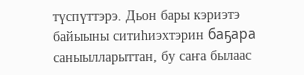түспүттэрэ. Дьон бары кэриэтэ байыыны ситиһиэхтэрин баҕара саныылларыттан, бу саҥа былаас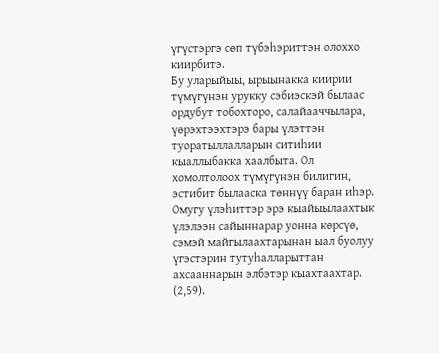үгүстэргэ сөп түбэһэриттэн олоххо киирбитэ.
Бу уларыйыы, ырыынакка киирии түмүгүнэн урукку сэбиэскэй былаас ордубут тобохторо, салайааччылара, үөрэхтээхтэрэ бары үлэттэн туоратыллалларын ситиһии кыаллыбакка хаалбыта. Ол хомолтолоох түмүгүнэн билигин, эстибит былааска төннүү баран иһэр.
Омугу үлэһиттэр эрэ кыайыылаахтык үлэлээн сайыннарар уонна көрсүө, сэмэй майгылаахтарынан ыал буолуу үгэстэрин тутуһалларыттан ахсааннарын элбэтэр кыахтаахтар. (2,59).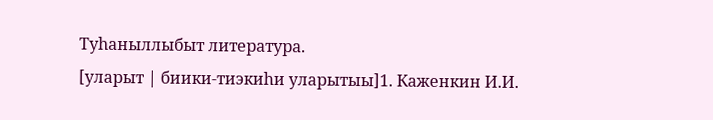Туһаныллыбыт литература.
[уларыт | биики-тиэкиһи уларытыы]1. Каженкин И.И.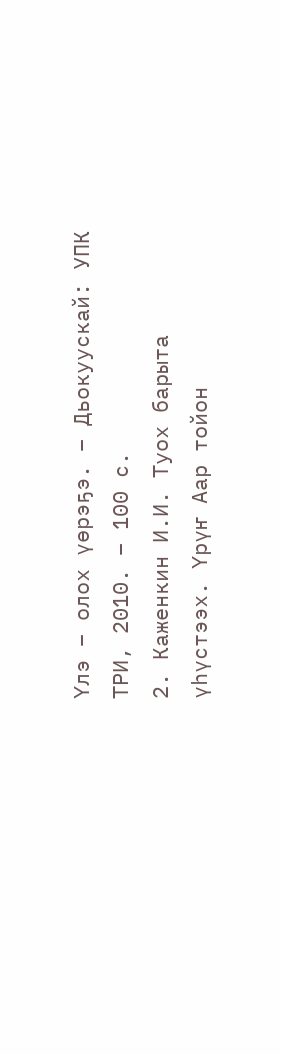Үлэ – олох үөрэҕэ. – Дьокуускай: УПК ТРИ, 2010. – 100 с.
2. Каженкин И.И. Туох барыта үһүстээх. Үрүҥ Аар тойон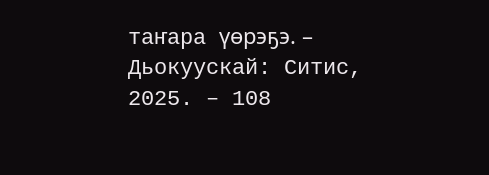таҥара үөрэҕэ. – Дьокуускай: Ситис, 2025. – 108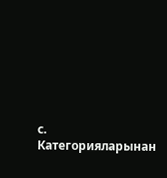с.
Категорияларынан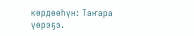көрдөөһүн: Таҥара үөрэҕэ.